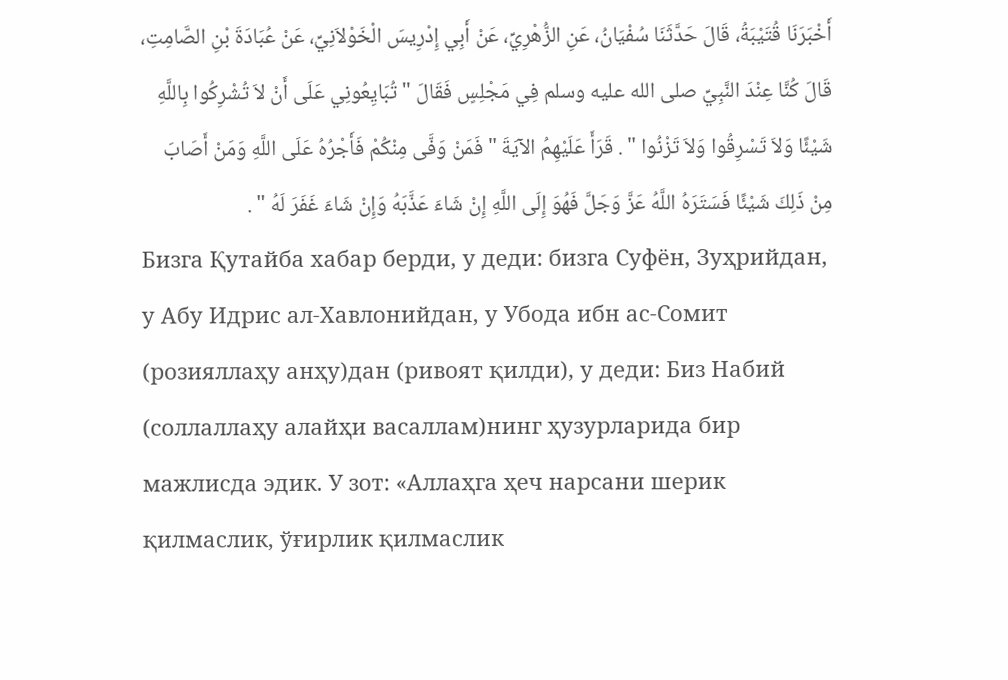أَخْبَرَنَا قُتَيْبَةُ، قَالَ حَدَّثَنَا سُفْيَانُ، عَنِ الزُّهْرِيِّ، عَنْ أَبِي إِدْرِيسَ الْخَوْلاَنِيِّ، عَنْ عُبَادَةَ بْنِ الصَّامِتِ، قَالَ كُنَّا عِنْدَ النَّبِيِّ صلى الله عليه وسلم فِي مَجْلِسٍ فَقَالَ " تُبَايِعُونِي عَلَى أَنْ لاَ تُشْرِكُوا بِاللَّهِ شَيْئًا وَلاَ تَسْرِقُوا وَلاَ تَزْنُوا " . قَرَأَ عَلَيْهِمُ الآيَةَ " فَمَنْ وَفَّى مِنْكُمْ فَأَجْرُهُ عَلَى اللَّهِ وَمَنْ أَصَابَ مِنْ ذَلِكَ شَيْئًا فَسَتَرَهُ اللَّهُ عَزَّ وَجَلَّ فَهُوَ إِلَى اللَّهِ إِنْ شَاءَ عَذَّبَهُ وَإِنْ شَاءَ غَفَرَ لَهُ " .
Бизга Қутайба хабар берди, у деди: бизга Суфён, Зуҳрийдан, у Абу Идрис ал-Хавлонийдан, у Убода ибн ас-Сомит (розияллаҳу анҳу)дан (ривоят қилди), у деди: Биз Набий (соллаллаҳу алайҳи васаллам)нинг ҳузурларида бир мажлисда эдик. У зот: «Аллаҳга ҳеч нарсани шерик қилмаслик, ўғирлик қилмаслик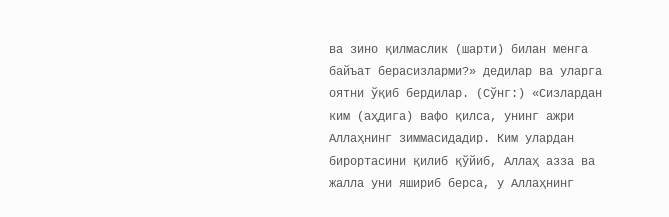ва зино қилмаслик (шарти) билан менга байъат берасизларми?» дедилар ва уларга оятни ўқиб бердилар. (Сўнг:) «Сизлардан ким (аҳдига) вафо қилса, унинг ажри Аллаҳнинг зиммасидадир. Ким улардан бирортасини қилиб қўйиб, Аллаҳ азза ва жалла уни яшириб берса, у Аллаҳнинг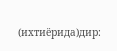(ихтиёрида)дир: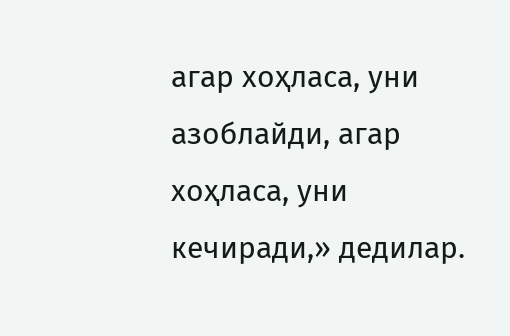агар хоҳласа, уни азоблайди, агар хоҳласа, уни кечиради,» дедилар.